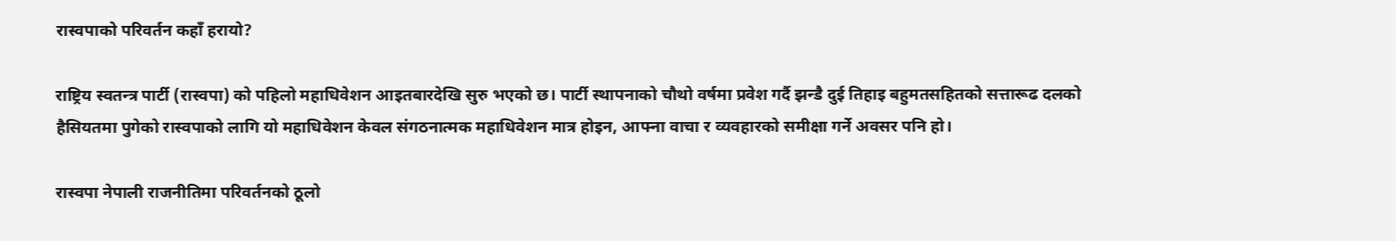रास्वपाको परिवर्तन कहाँ हरायो?

राष्ट्रिय स्वतन्त्र पार्टी (रास्वपा) को पहिलो महाधिवेशन आइतबारदेखि सुरु भएको छ। पार्टी स्थापनाको चौथो वर्षमा प्रवेश गर्दै झन्डै दुई तिहाइ बहुमतसहितको सत्तारूढ दलको हैसियतमा पुगेको रास्वपाको लागि यो महाधिवेशन केवल संगठनात्मक महाधिवेशन मात्र होइन, आफ्ना वाचा र व्यवहारको समीक्षा गर्ने अवसर पनि हो।

रास्वपा नेपाली राजनीतिमा परिवर्तनको ठूलो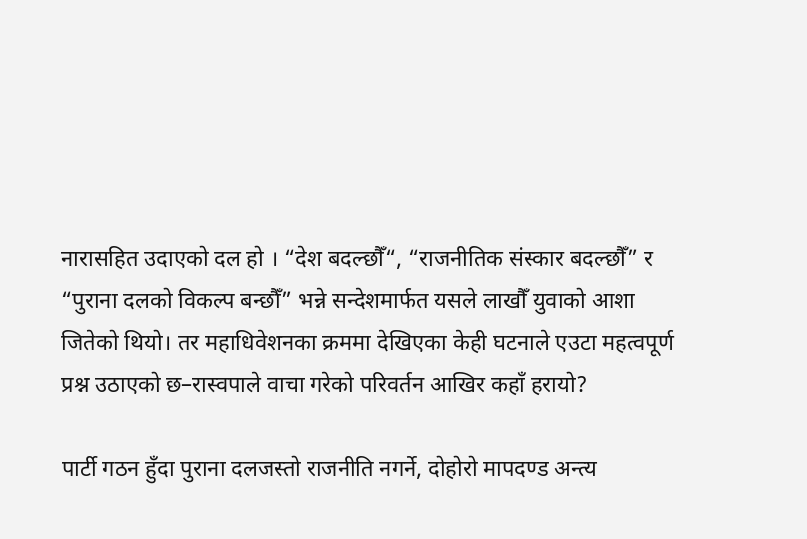नारासहित उदाएको दल हो । “देश बदल्छौँ“, “राजनीतिक संस्कार बदल्छौँ” र “पुराना दलको विकल्प बन्छौँ” भन्ने सन्देशमार्फत यसले लाखौँ युवाको आशा जितेको थियो। तर महाधिवेशनका क्रममा देखिएका केही घटनाले एउटा महत्वपूर्ण प्रश्न उठाएको छ–रास्वपाले वाचा गरेको परिवर्तन आखिर कहाँ हरायो?

पार्टी गठन हुँदा पुराना दलजस्तो राजनीति नगर्ने, दोहोरो मापदण्ड अन्त्य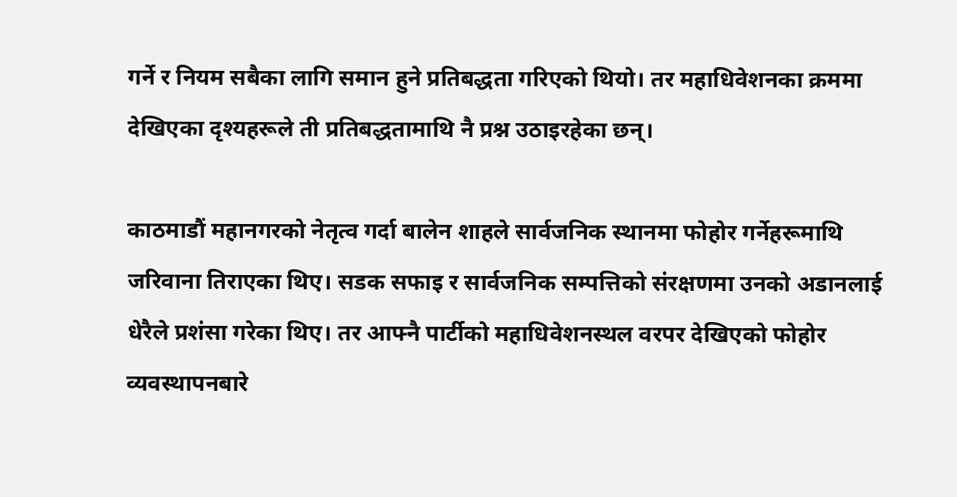गर्ने र नियम सबैका लागि समान हुने प्रतिबद्धता गरिएको थियो। तर महाधिवेशनका क्रममा देखिएका दृश्यहरूले ती प्रतिबद्धतामाथि नै प्रश्न उठाइरहेका छन्।

काठमाडौं महानगरको नेतृत्व गर्दा बालेन शाहले सार्वजनिक स्थानमा फोहोर गर्नेहरूमाथि जरिवाना तिराएका थिए। सडक सफाइ र सार्वजनिक सम्पत्तिको संरक्षणमा उनको अडानलाई धेरैले प्रशंसा गरेका थिए। तर आफ्नै पार्टीको महाधिवेशनस्थल वरपर देखिएको फोहोर व्यवस्थापनबारे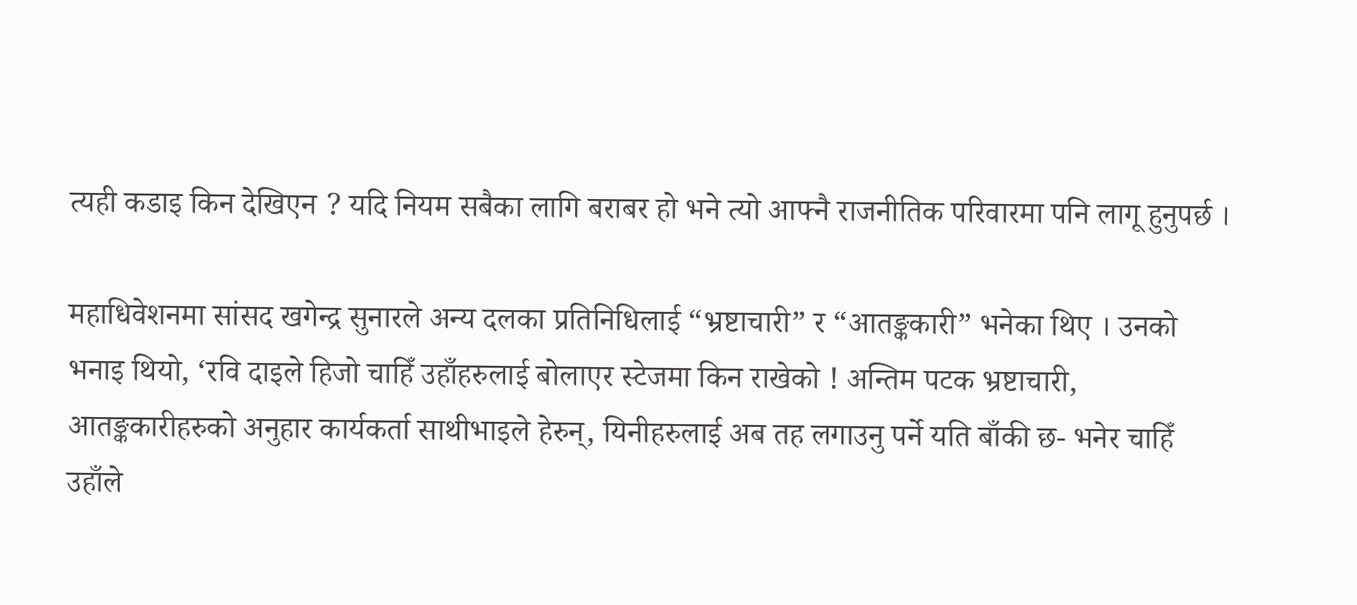त्यही कडाइ किन देखिएन ? यदि नियम सबैका लागि बराबर हो भने त्यो आफ्नै राजनीतिक परिवारमा पनि लागू हुनुपर्छ ।

महाधिवेशनमा सांसद खगेन्द्र सुनारले अन्य दलका प्रतिनिधिलाई “भ्रष्टाचारी” र “आतङ्ककारी” भनेका थिए । उनको भनाइ थियो, ‘रवि दाइले हिजो चाहिँ उहाँहरुलाई बोलाएर स्टेजमा किन राखेको ! अन्तिम पटक भ्रष्टाचारी, आतङ्ककारीहरुको अनुहार कार्यकर्ता साथीभाइले हेरुन्, यिनीहरुलाई अब तह लगाउनु पर्ने यति बाँकी छ- भनेर चाहिँ उहाँले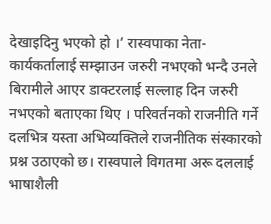देखाइदिनु भएको हो ।’ रास्वपाका नेता-कार्यकर्तालाई सम्झाउन जरुरी नभएको भन्दै उनले बिरामीले आएर डाक्टरलाई सल्लाह दिन जरुरी नभएको बताएका थिए । परिवर्तनको राजनीति गर्ने दलभित्र यस्ता अभिव्यक्तिले राजनीतिक संस्कारको प्रश्न उठाएको छ। रास्वपाले विगतमा अरू दललाई भाषाशैली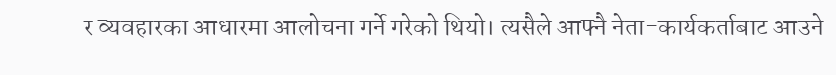र व्यवहारका आधारमा आलोचना गर्ने गरेको थियो। त्यसैले आफ्नै नेता-कार्यकर्ताबाट आउने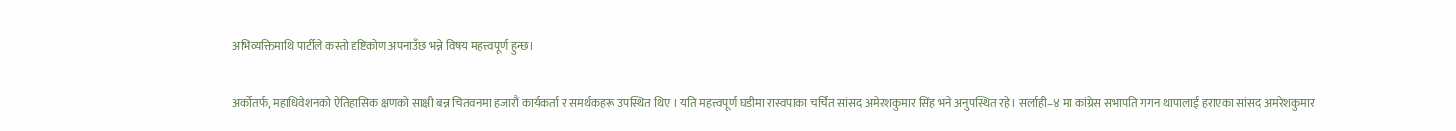अभिव्यक्तिमाथि पार्टीले कस्तो दृष्टिकोण अपनाउँछ भन्ने विषय महत्त्वपूर्ण हुन्छ।

अर्कोतर्फ, महाधिवेशनको ऐतिहासिक क्षणको साक्षी बन्न चितवनमा हजारौं कार्यकर्ता र समर्थकहरू उपस्थित थिए । यति महत्त्वपूर्ण घडीमा रास्वपाका चर्चित सांसद अमेरशकुमार सिंह भने अनुपस्थित रहे। सर्लाही–४ मा कांग्रेस सभापति गगन थापालाई हराएका सांसद अमरेशकुमार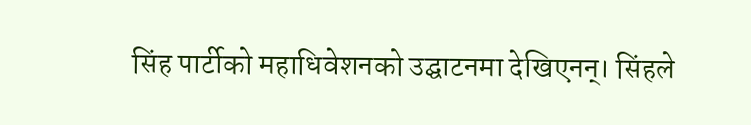सिंह पार्टीको महाधिवेशनको उद्घाटनमा देखिएनन्। सिंहले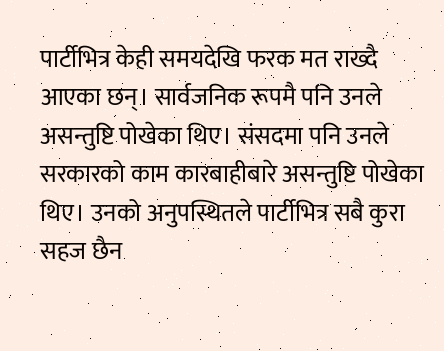पार्टीभित्र केही समयदेखि फरक मत राख्दै आएका छन्। सार्वजनिक रूपमै पनि उनले असन्तुष्टि पोखेका थिए। संसदमा पनि उनले सरकारको काम कारबाहीबारे असन्तुष्टि पोखेका थिए। उनको अनुपस्थितले पार्टीभित्र सबै कुरा सहज छैन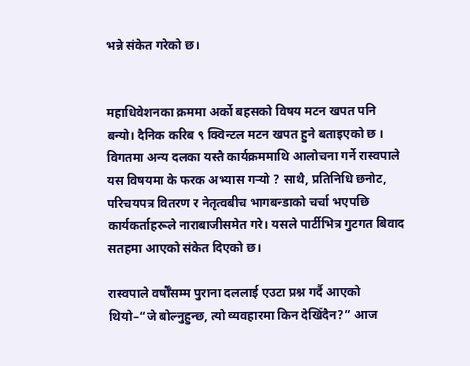भन्ने संकेत गरेको छ।


महाधिवेशनका क्रममा अर्को बहसको विषय मटन खपत पनि बन्यो। दैनिक करिब ९ क्विन्टल मटन खपत हुने बताइएको छ । विगतमा अन्य दलका यस्तै कार्यक्रममाथि आलोचना गर्ने रास्वपाले यस विषयमा के फरक अभ्यास गर्‍यो ? साथै, प्रतिनिधि छनोट, परिचयपत्र वितरण र नेतृत्वबीच भागबन्डाको चर्चा भएपछि कार्यकर्ताहरूले नाराबाजीसमेत गरे। यसले पार्टीभित्र गुटगत बिवाद सतहमा आएको संकेत दिएको छ।

रास्वपाले वर्षौँसम्म पुराना दललाई एउटा प्रश्न गर्दै आएको थियो–“जे बोल्नुहुन्छ, त्यो व्यवहारमा किन देखिँदैन?” आज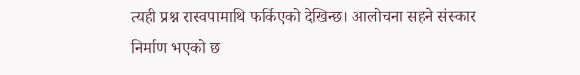त्यही प्रश्न रास्वपामाथि फर्किएको देखिन्छ। आलोचना सहने संस्कार निर्माण भएको छ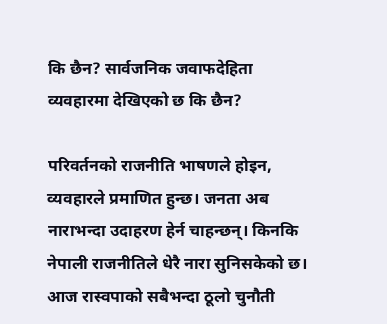कि छैन? सार्वजनिक जवाफदेहिता व्यवहारमा देखिएको छ कि छैन?

परिवर्तनको राजनीति भाषणले होइन, व्यवहारले प्रमाणित हुन्छ। जनता अब नाराभन्दा उदाहरण हेर्न चाहन्छन्। किनकि नेपाली राजनीतिले धेरै नारा सुनिसकेको छ। आज रास्वपाको सबैभन्दा ठूलो चुनौती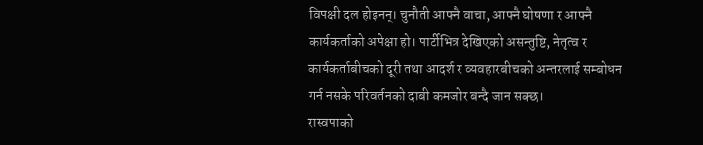विपक्षी दल होइनन्। चुनौती आफ्नै वाचा, आफ्नै घोषणा र आफ्नै कार्यकर्ताको अपेक्षा हो। पार्टीभित्र देखिएको असन्तुष्टि, नेतृत्व र कार्यकर्ताबीचको दूरी तथा आदर्श र व्यवहारबीचको अन्तरलाई सम्बोधन गर्न नसके परिवर्तनको दाबी कमजोर बन्दै जान सक्छ।
रास्वपाको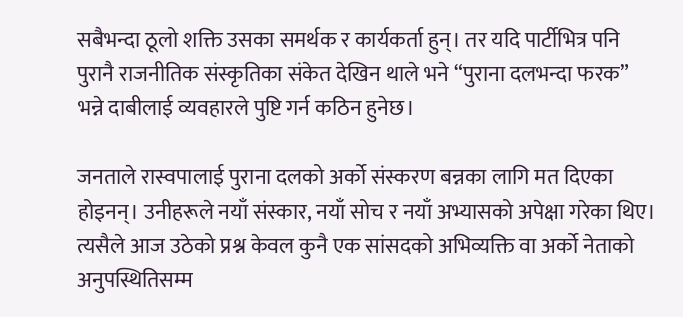सबैभन्दा ठूलो शक्ति उसका समर्थक र कार्यकर्ता हुन्। तर यदि पार्टीभित्र पनि पुरानै राजनीतिक संस्कृतिका संकेत देखिन थाले भने “पुराना दलभन्दा फरक” भन्ने दाबीलाई व्यवहारले पुष्टि गर्न कठिन हुनेछ।

जनताले रास्वपालाई पुराना दलको अर्को संस्करण बन्नका लागि मत दिएका होइनन्। उनीहरूले नयाँ संस्कार, नयाँ सोच र नयाँ अभ्यासको अपेक्षा गरेका थिए। त्यसैले आज उठेको प्रश्न केवल कुनै एक सांसदको अभिव्यक्ति वा अर्को नेताको अनुपस्थितिसम्म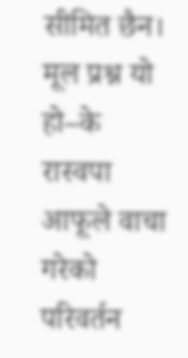सीमित छैन। मूल प्रश्न यो हो–के रास्वपा आफूले वाचा गरेको परिवर्तन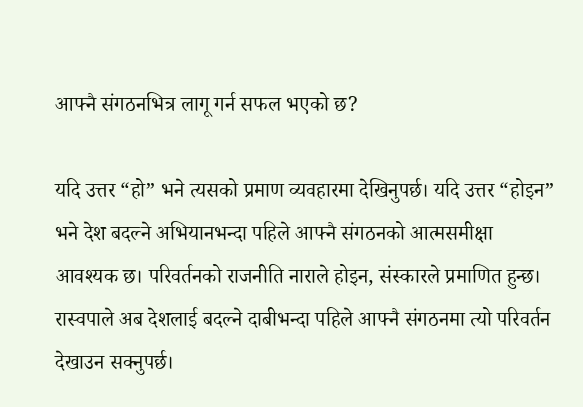आफ्नै संगठनभित्र लागू गर्न सफल भएको छ?

यदि उत्तर “हो” भने त्यसको प्रमाण व्यवहारमा देखिनुपर्छ। यदि उत्तर “होइन” भने देश बदल्ने अभियानभन्दा पहिले आफ्नै संगठनको आत्मसमीक्षा आवश्यक छ। परिवर्तनको राजनीति नाराले होइन, संस्कारले प्रमाणित हुन्छ। रास्वपाले अब देशलाई बदल्ने दाबीभन्दा पहिले आफ्नै संगठनमा त्यो परिवर्तन देखाउन सक्नुपर्छ।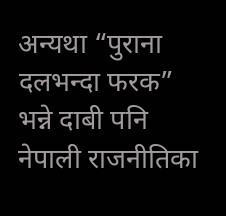अन्यथा “पुराना दलभन्दा फरक” भन्ने दाबी पनि नेपाली राजनीतिका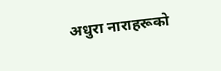अधुरा नाराहरूको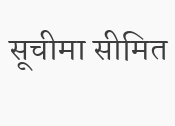सूचीमा सीमित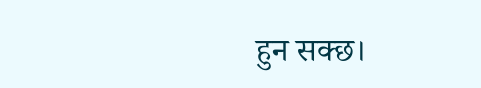हुन सक्छ।